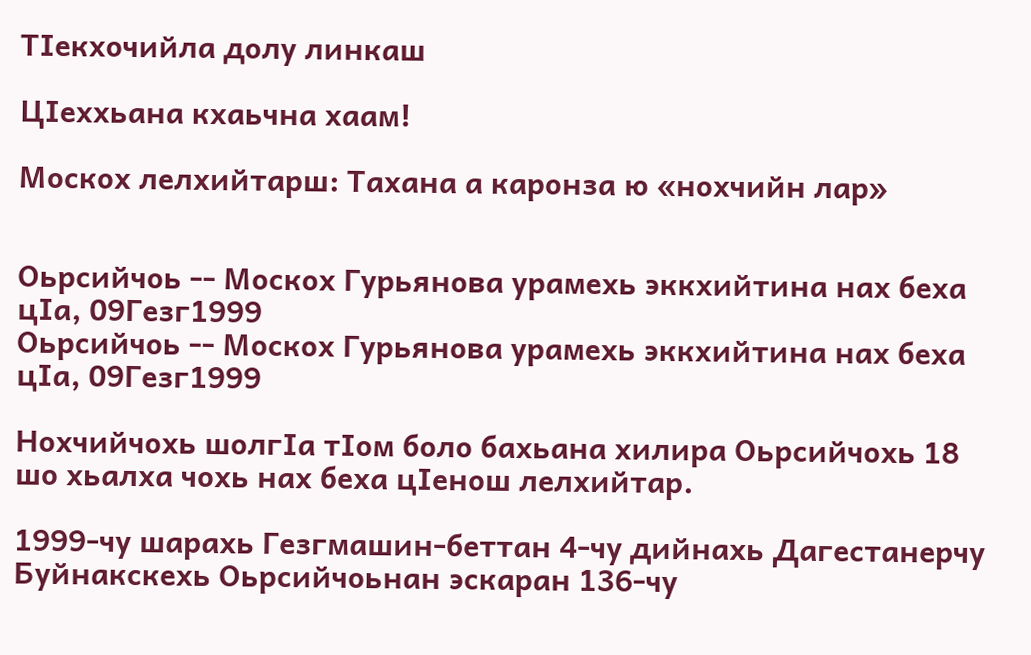ТIекхочийла долу линкаш

ЦIеххьана кхаьчна хаам!

Москох лелхийтарш: Тахана а каронза ю «нохчийн лар»


Оьрсийчоь -- Москох Гурьянова урамехь эккхийтина нах беха цIа, 09Гезг1999
Оьрсийчоь -- Москох Гурьянова урамехь эккхийтина нах беха цIа, 09Гезг1999

Нохчийчохь шолгIа тIом боло бахьана хилира Оьрсийчохь 18 шо хьалха чохь нах беха цIенош лелхийтар.

1999-чу шарахь Гезгмашин-беттан 4-чу дийнахь Дагестанерчу Буйнакскехь Оьрсийчоьнан эскаран 136-чу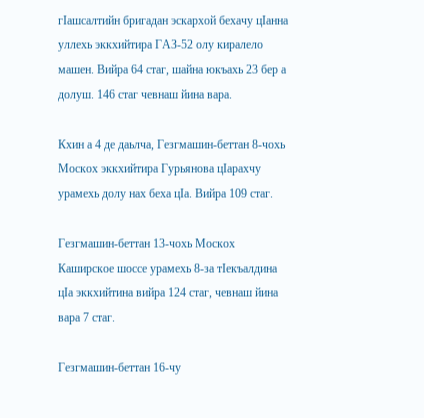гIашсалтийн бригадан эскархой бехачу цIанна уллехь эккхийтира ГАЗ-52 олу киралело машен. Вийра 64 стаг, шайна юкъахь 23 бер а долуш. 146 стаг чевнаш йина вара.

Кхин а 4 де даьлча, Гезгмашин-беттан 8-чохь Москох эккхийтира Гурьянова цIарахчу урамехь долу нах беха цIа. Вийра 109 стаг.

Гезгмашин-беттан 13-чохь Москох Каширское шоссе урамехь 8-за тIекъалдина цIа эккхийтина вийра 124 стаг, чевнаш йина вара 7 стаг.

Гезгмашин-беттан 16-чу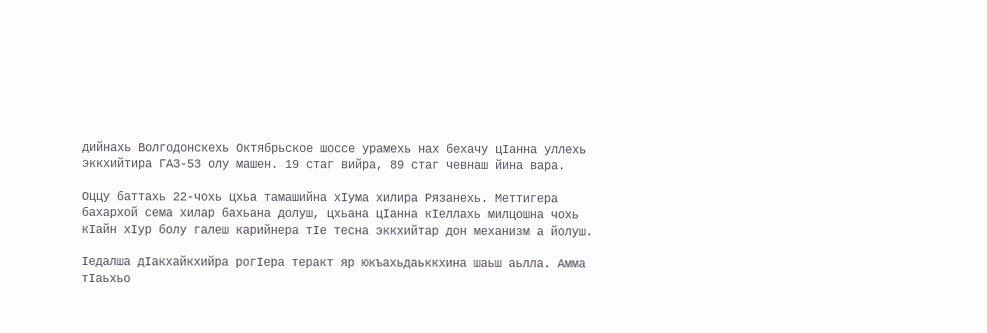дийнахь Волгодонскехь Октябрьское шоссе урамехь нах бехачу цIанна уллехь эккхийтира ГАЗ-53 олу машен. 19 стаг вийра, 89 стаг чевнаш йина вара.

Оццу баттахь 22-чохь цхьа тамашийна хIума хилира Рязанехь. Меттигера бахархой сема хилар бахьана долуш, цхьана цIанна кIеллахь милцошна чохь кIайн хIур болу галеш карийнера тIе тесна эккхийтар дон механизм а йолуш.

Iедалша дIакхайкхийра рогIера теракт яр юкъахьдаьккхина шаьш аьлла. Амма тIаьхьо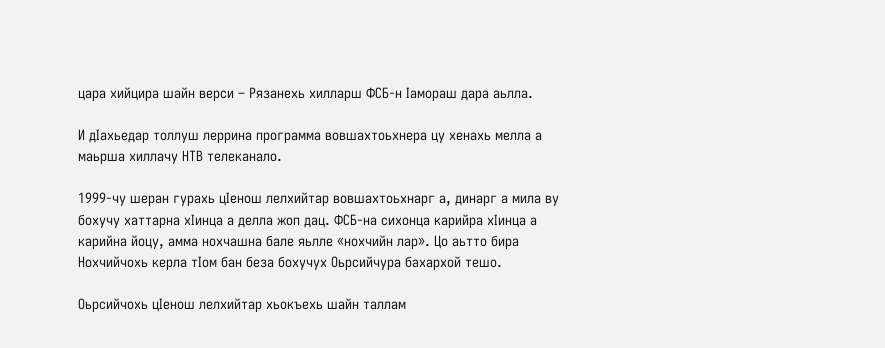цара хийцира шайн верси – Рязанехь хилларш ФСБ-н Iамораш дара аьлла.

И дIахьедар толлуш леррина программа вовшахтоьхнера цу хенахь мелла а маьрша хиллачу НТВ телеканало.

1999-чу шеран гурахь цIенош лелхийтар вовшахтоьхнарг а, динарг а мила ву бохучу хаттарна хIинца а делла жоп дац. ФСБ-на сихонца карийра хIинца а карийна йоцу, амма нохчашна бале яьлле «нохчийн лар». Цо аьтто бира Нохчийчохь керла тIом бан беза бохучух Оьрсийчура бахархой тешо.

Оьрсийчохь цIенош лелхийтар хьокъехь шайн таллам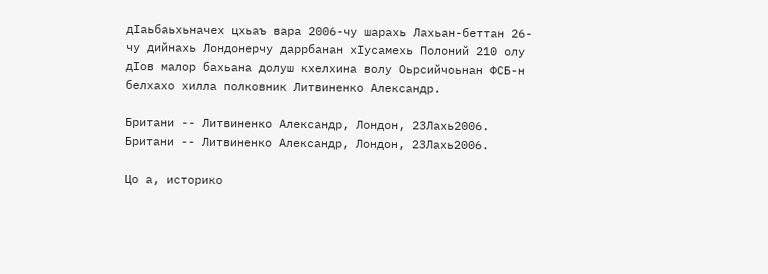дIаьбаьхьначех цхьаъ вара 2006-чу шарахь Лахьан-беттан 26-чу дийнахь Лондонерчу даррбанан хIусамехь Полоний 210 олу дIов малор бахьана долуш кхелхина волу Оьрсийчоьнан ФСБ-н белхахо хилла полковник Литвиненко Александр.

Британи -- Литвиненко Александр, Лондон, 23Лахь2006.
Британи -- Литвиненко Александр, Лондон, 23Лахь2006.

Цо а, историко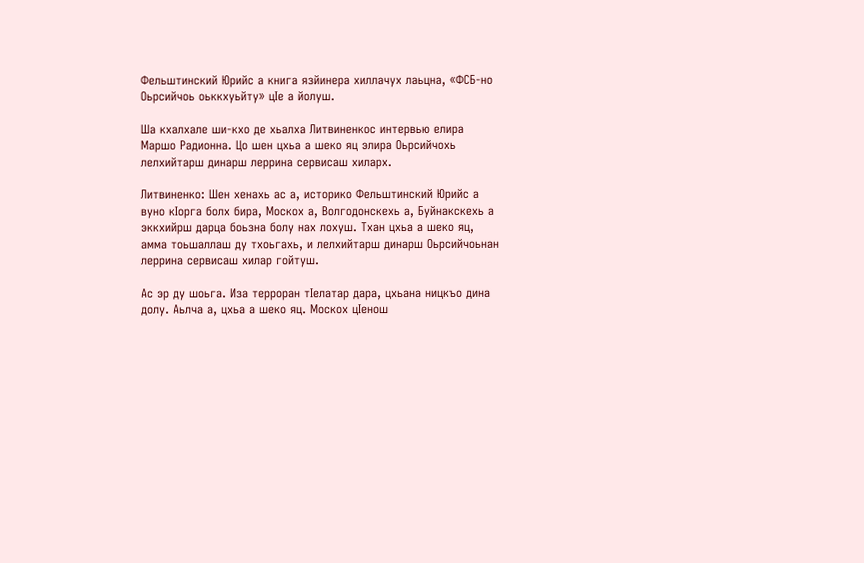Фельштинский Юрийс а книга язйинера хиллачух лаьцна, «ФСБ-но Оьрсийчоь оьккхуьйту» цIе а йолуш.

Ша кхалхале ши-кхо де хьалха Литвиненкос интервью елира Маршо Радионна. Цо шен цхьа а шеко яц элира Оьрсийчохь лелхийтарш динарш леррина сервисаш хиларх.

Литвиненко: Шен хенахь ас а, историко Фельштинский Юрийс а вуно кIорга болх бира, Москох а, Волгодонскехь а, Буйнакскехь а эккхийрш дарца боьзна болу нах лохуш. Тхан цхьа а шеко яц, амма тоьшаллаш ду тхоьгахь, и лелхийтарш динарш Оьрсийчоьнан леррина сервисаш хилар гойтуш.

Ас эр ду шоьга. Иза терроран тIелатар дара, цхьана ницкъо дина долу. Аьлча а, цхьа а шеко яц. Москох цIенош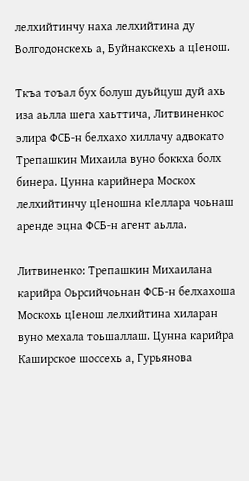лелхийтинчу наха лелхийтина ду Волгодонскехь а, Буйнакскехь а цIенош.

Ткъа тоъал бух болуш дуьйцуш дуй ахь иза аьлла шега хаьттича, Литвиненкос элира ФСБ-н белхахо хиллачу адвокато Трепашкин Михаила вуно боккха болх бинера. Цунна карийнера Москох лелхийтинчу цIеношна кIеллара чоьнаш аренде эцна ФСБ-н агент аьлла.

Литвиненко: Трепашкин Михаилана карийра Оьрсийчоьнан ФСБ-н белхахоша Москохь цIенош лелхийтина хиларан вуно мехала тоьшаллаш. Цунна карийра Каширское шоссехь а, Гурьянова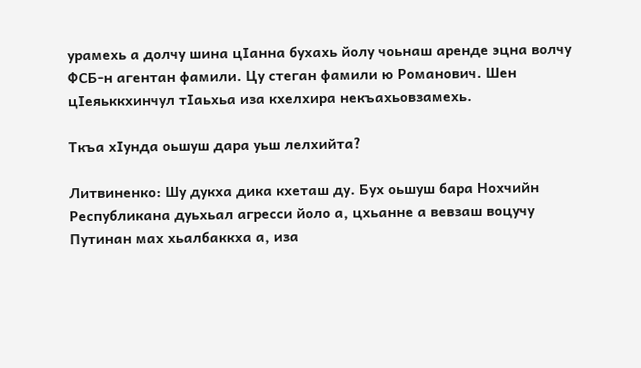урамехь а долчу шина цIанна бухахь йолу чоьнаш аренде эцна волчу ФСБ-н агентан фамили. Цу стеган фамили ю Романович. Шен цIеяьккхинчул тIаьхьа иза кхелхира некъахьовзамехь.

Ткъа хIунда оьшуш дара уьш лелхийта?

Литвиненко: Шу дукха дика кхеташ ду. Бух оьшуш бара Нохчийн Республикана дуьхьал агресси йоло а, цхьанне а вевзаш воцучу Путинан мах хьалбаккха а, иза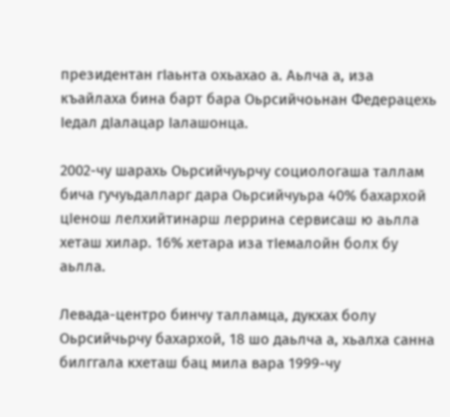президентан гIаьнта охьахао а. Аьлча а, иза къайлаха бина барт бара Оьрсийчоьнан Федерацехь Iедал дIалацар Iалашонца.

2002-чу шарахь Оьрсийчуьрчу социологаша таллам бича гучуьдалларг дара Оьрсийчуьра 40% бахархой цIенош лелхийтинарш леррина сервисаш ю аьлла хеташ хилар. 16% хетара иза тIемалойн болх бу аьлла.

Левада-центро бинчу талламца, дукхах болу Оьрсийчьрчу бахархой, 18 шо даьлча а, хьалха санна билггала кхеташ бац мила вара 1999-чу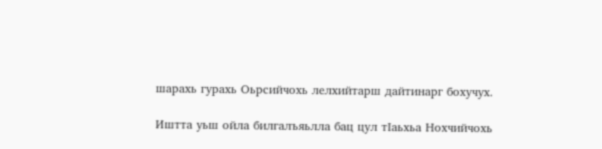шарахь гурахь Оьрсийчохь лелхийтарш дайтинарг бохучух.

Иштта уьш ойла билгалъяьлла бац цул тIаьхьа Нохчийчохь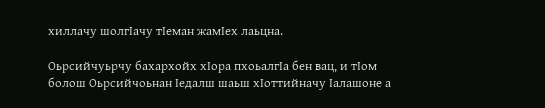хиллачу шолгIачу тIеман жамIех лаьцна.

Оьрсийчуьрчу бахархойх хIора пхоьалгIа бен вац, и тIом болош Оьрсийчоьнан Iедалш шаьш хIоттийначу Iалашоне а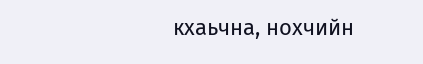кхаьчна, нохчийн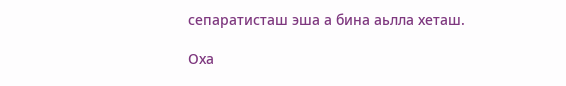сепаратисташ эша а бина аьлла хеташ.

Оха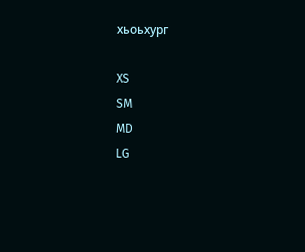хьоьхург

XS
SM
MD
LG